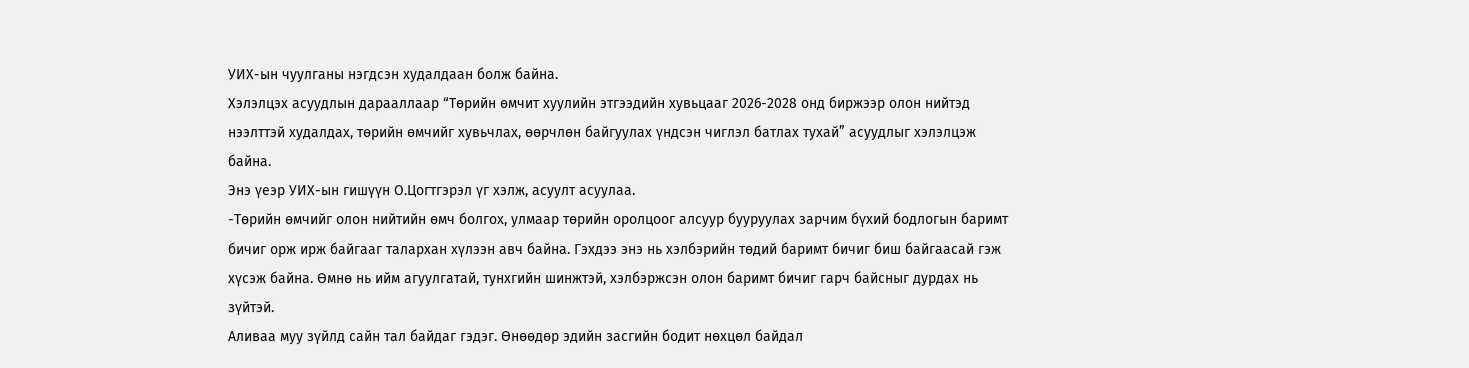УИХ-ын чуулганы нэгдсэн худалдаан болж байна.
Хэлэлцэх асуудлын дарааллаар “Төрийн өмчит хуулийн этгээдийн хувьцааг 2026-2028 онд биржээр олон нийтэд нээлттэй худалдах, төрийн өмчийг хувьчлах, өөрчлөн байгуулах үндсэн чиглэл батлах тухай” асуудлыг хэлэлцэж байна.
Энэ үеэр УИХ-ын гишүүн О.Цогтгэрэл үг хэлж, асуулт асуулаа.
-Төрийн өмчийг олон нийтийн өмч болгох, улмаар төрийн оролцоог алсуур бууруулах зарчим бүхий бодлогын баримт бичиг орж ирж байгааг талархан хүлээн авч байна. Гэхдээ энэ нь хэлбэрийн төдий баримт бичиг биш байгаасай гэж хүсэж байна. Өмнө нь ийм агуулгатай, тунхгийн шинжтэй, хэлбэржсэн олон баримт бичиг гарч байсныг дурдах нь зүйтэй.
Аливаа муу зүйлд сайн тал байдаг гэдэг. Өнөөдөр эдийн засгийн бодит нөхцөл байдал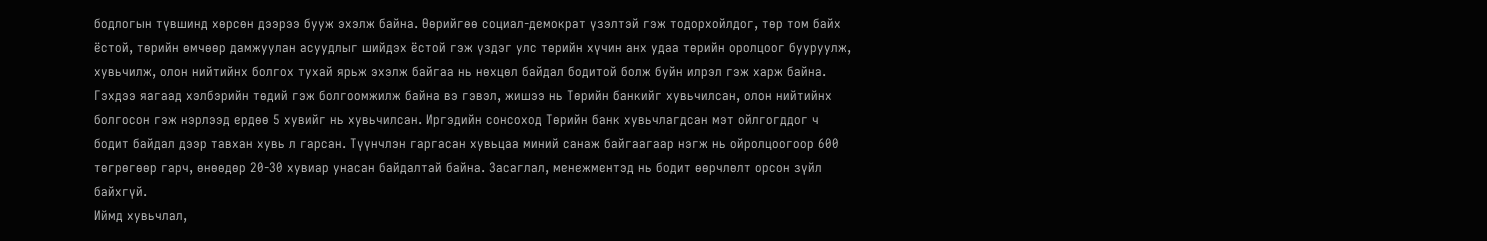бодлогын түвшинд хөрсөн дээрээ бууж эхэлж байна. Өөрийгөө социал-демократ үзэлтэй гэж тодорхойлдог, төр том байх ёстой, төрийн өмчөөр дамжуулан асуудлыг шийдэх ёстой гэж үздэг улс төрийн хүчин анх удаа төрийн оролцоог бууруулж, хувьчилж, олон нийтийнх болгох тухай ярьж эхэлж байгаа нь нөхцөл байдал бодитой болж буйн илрэл гэж харж байна.
Гэхдээ яагаад хэлбэрийн төдий гэж болгоомжилж байна вэ гэвэл, жишээ нь Төрийн банкийг хувьчилсан, олон нийтийнх болгосон гэж нэрлээд ердөө 5 хувийг нь хувьчилсан. Иргэдийн сонсоход Төрийн банк хувьчлагдсан мэт ойлгогддог ч бодит байдал дээр тавхан хувь л гарсан. Түүнчлэн гаргасан хувьцаа миний санаж байгаагаар нэгж нь ойролцоогоор 600 төгрөгөөр гарч, өнөөдөр 20-30 хувиар унасан байдалтай байна. Засаглал, менежментэд нь бодит өөрчлөлт орсон зүйл байхгүй.
Иймд хувьчлал,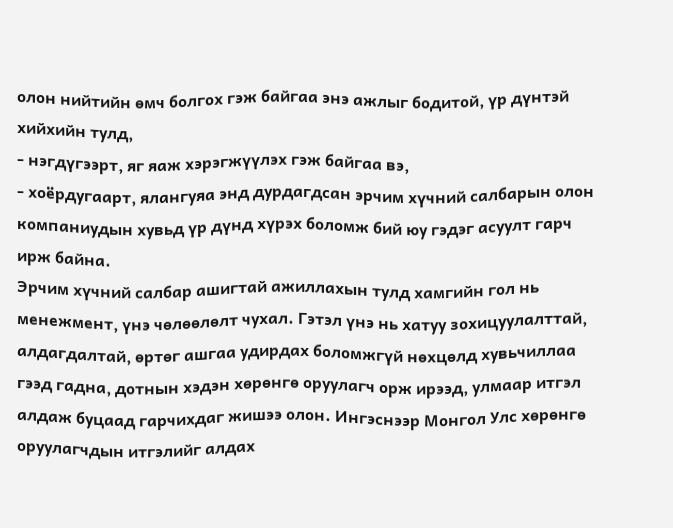олон нийтийн өмч болгох гэж байгаа энэ ажлыг бодитой, үр дүнтэй хийхийн тулд,
- нэгдүгээрт, яг яаж хэрэгжүүлэх гэж байгаа вэ,
- хоёрдугаарт, ялангуяа энд дурдагдсан эрчим хүчний салбарын олон компаниудын хувьд үр дүнд хүрэх боломж бий юу гэдэг асуулт гарч ирж байна.
Эрчим хүчний салбар ашигтай ажиллахын тулд хамгийн гол нь менежмент, үнэ чөлөөлөлт чухал. Гэтэл үнэ нь хатуу зохицуулалттай, алдагдалтай, өртөг ашгаа удирдах боломжгүй нөхцөлд хувьчиллаа гээд гадна, дотнын хэдэн хөрөнгө оруулагч орж ирээд, улмаар итгэл алдаж буцаад гарчихдаг жишээ олон. Ингэснээр Монгол Улс хөрөнгө оруулагчдын итгэлийг алдах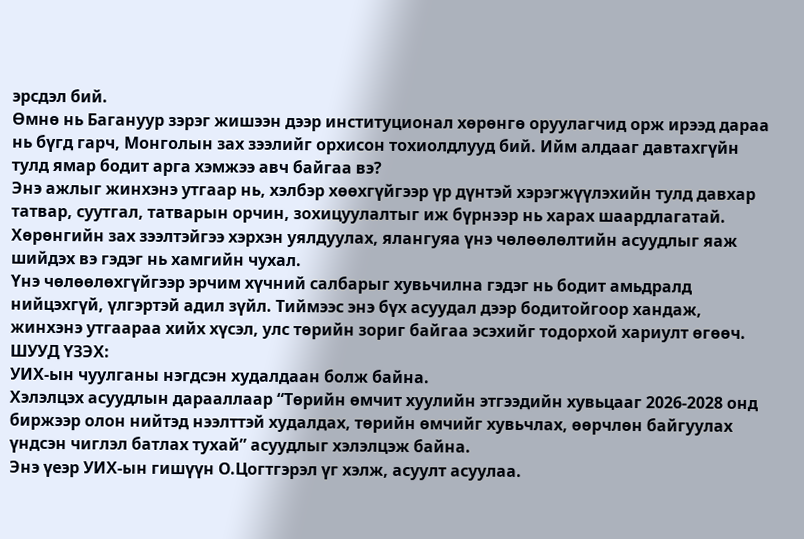эрсдэл бий.
Өмнө нь Багануур зэрэг жишээн дээр институционал хөрөнгө оруулагчид орж ирээд дараа нь бүгд гарч, Монголын зах зээлийг орхисон тохиолдлууд бий. Ийм алдааг давтахгүйн тулд ямар бодит арга хэмжээ авч байгаа вэ?
Энэ ажлыг жинхэнэ утгаар нь, хэлбэр хөөхгүйгээр үр дүнтэй хэрэгжүүлэхийн тулд давхар татвар, суутгал, татварын орчин, зохицуулалтыг иж бүрнээр нь харах шаардлагатай. Хөрөнгийн зах зээлтэйгээ хэрхэн уялдуулах, ялангуяа үнэ чөлөөлөлтийн асуудлыг яаж шийдэх вэ гэдэг нь хамгийн чухал.
Үнэ чөлөөлөхгүйгээр эрчим хүчний салбарыг хувьчилна гэдэг нь бодит амьдралд нийцэхгүй, үлгэртэй адил зүйл. Тиймээс энэ бүх асуудал дээр бодитойгоор хандаж, жинхэнэ утгаараа хийх хүсэл, улс төрийн зориг байгаа эсэхийг тодорхой хариулт өгөөч.
ШУУД ҮЗЭХ:
УИХ-ын чуулганы нэгдсэн худалдаан болж байна.
Хэлэлцэх асуудлын дарааллаар “Төрийн өмчит хуулийн этгээдийн хувьцааг 2026-2028 онд биржээр олон нийтэд нээлттэй худалдах, төрийн өмчийг хувьчлах, өөрчлөн байгуулах үндсэн чиглэл батлах тухай” асуудлыг хэлэлцэж байна.
Энэ үеэр УИХ-ын гишүүн О.Цогтгэрэл үг хэлж, асуулт асуулаа.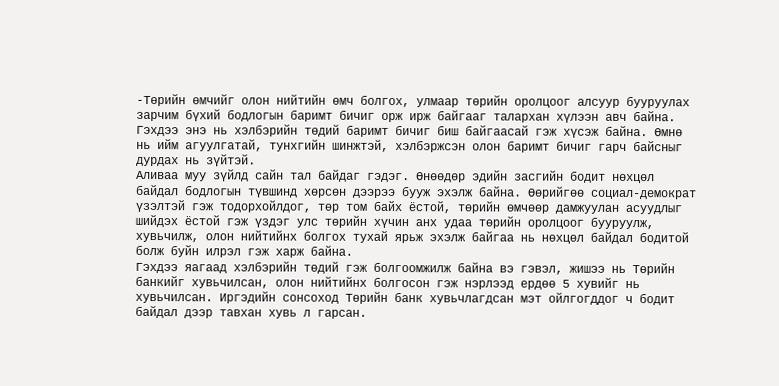-Төрийн өмчийг олон нийтийн өмч болгох, улмаар төрийн оролцоог алсуур бууруулах зарчим бүхий бодлогын баримт бичиг орж ирж байгааг талархан хүлээн авч байна. Гэхдээ энэ нь хэлбэрийн төдий баримт бичиг биш байгаасай гэж хүсэж байна. Өмнө нь ийм агуулгатай, тунхгийн шинжтэй, хэлбэржсэн олон баримт бичиг гарч байсныг дурдах нь зүйтэй.
Аливаа муу зүйлд сайн тал байдаг гэдэг. Өнөөдөр эдийн засгийн бодит нөхцөл байдал бодлогын түвшинд хөрсөн дээрээ бууж эхэлж байна. Өөрийгөө социал-демократ үзэлтэй гэж тодорхойлдог, төр том байх ёстой, төрийн өмчөөр дамжуулан асуудлыг шийдэх ёстой гэж үздэг улс төрийн хүчин анх удаа төрийн оролцоог бууруулж, хувьчилж, олон нийтийнх болгох тухай ярьж эхэлж байгаа нь нөхцөл байдал бодитой болж буйн илрэл гэж харж байна.
Гэхдээ яагаад хэлбэрийн төдий гэж болгоомжилж байна вэ гэвэл, жишээ нь Төрийн банкийг хувьчилсан, олон нийтийнх болгосон гэж нэрлээд ердөө 5 хувийг нь хувьчилсан. Иргэдийн сонсоход Төрийн банк хувьчлагдсан мэт ойлгогддог ч бодит байдал дээр тавхан хувь л гарсан.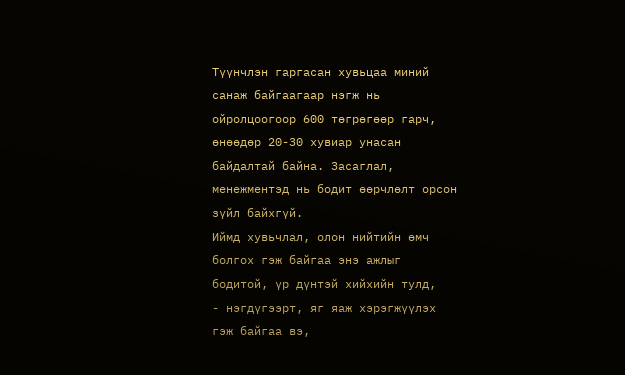Түүнчлэн гаргасан хувьцаа миний санаж байгаагаар нэгж нь ойролцоогоор 600 төгрөгөөр гарч, өнөөдөр 20-30 хувиар унасан байдалтай байна. Засаглал, менежментэд нь бодит өөрчлөлт орсон зүйл байхгүй.
Иймд хувьчлал, олон нийтийн өмч болгох гэж байгаа энэ ажлыг бодитой, үр дүнтэй хийхийн тулд,
- нэгдүгээрт, яг яаж хэрэгжүүлэх гэж байгаа вэ,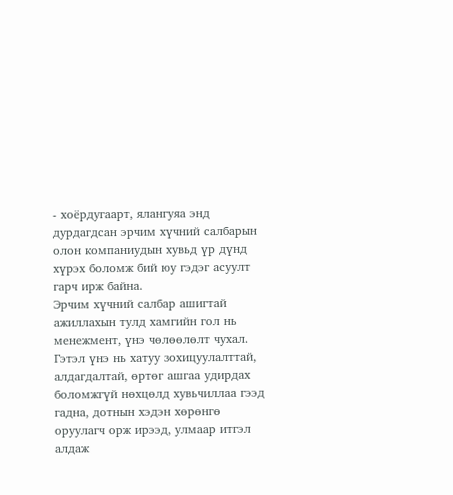- хоёрдугаарт, ялангуяа энд дурдагдсан эрчим хүчний салбарын олон компаниудын хувьд үр дүнд хүрэх боломж бий юу гэдэг асуулт гарч ирж байна.
Эрчим хүчний салбар ашигтай ажиллахын тулд хамгийн гол нь менежмент, үнэ чөлөөлөлт чухал. Гэтэл үнэ нь хатуу зохицуулалттай, алдагдалтай, өртөг ашгаа удирдах боломжгүй нөхцөлд хувьчиллаа гээд гадна, дотнын хэдэн хөрөнгө оруулагч орж ирээд, улмаар итгэл алдаж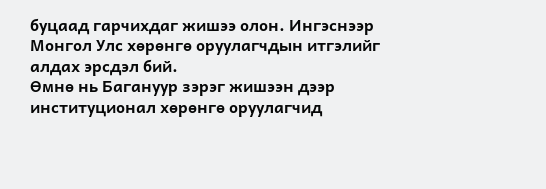буцаад гарчихдаг жишээ олон. Ингэснээр Монгол Улс хөрөнгө оруулагчдын итгэлийг алдах эрсдэл бий.
Өмнө нь Багануур зэрэг жишээн дээр институционал хөрөнгө оруулагчид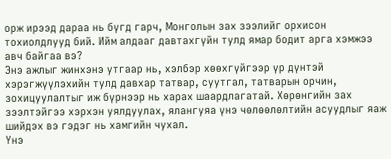орж ирээд дараа нь бүгд гарч, Монголын зах зээлийг орхисон тохиолдлууд бий. Ийм алдааг давтахгүйн тулд ямар бодит арга хэмжээ авч байгаа вэ?
Энэ ажлыг жинхэнэ утгаар нь, хэлбэр хөөхгүйгээр үр дүнтэй хэрэгжүүлэхийн тулд давхар татвар, суутгал, татварын орчин, зохицуулалтыг иж бүрнээр нь харах шаардлагатай. Хөрөнгийн зах зээлтэйгээ хэрхэн уялдуулах, ялангуяа үнэ чөлөөлөлтийн асуудлыг яаж шийдэх вэ гэдэг нь хамгийн чухал.
Үнэ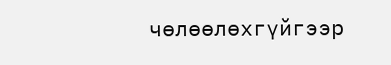чөлөөлөхгүйгээр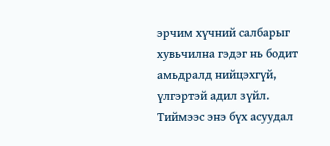эрчим хүчний салбарыг хувьчилна гэдэг нь бодит амьдралд нийцэхгүй, үлгэртэй адил зүйл. Тиймээс энэ бүх асуудал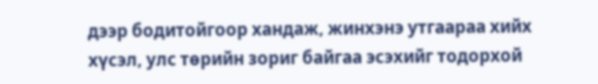дээр бодитойгоор хандаж, жинхэнэ утгаараа хийх хүсэл, улс төрийн зориг байгаа эсэхийг тодорхой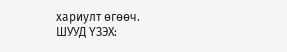хариулт өгөөч.
ШУУД ҮЗЭХ: